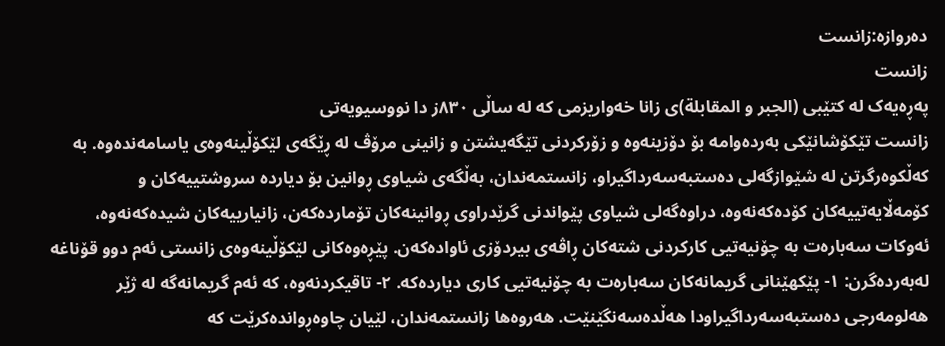دەروازە:زانست
زانست
پەڕەیەک لە کتێبی (الجبر و المقابلة)ی زانا خەواریزمی کە لە ساڵی ٨٣٠ز دا نووسیویەتی
زانست تێکۆشانێکی بەردەوامە بۆ دۆزینەوە و زۆرکردنی تێگەیشتن و زانینی مرۆڤ لە ڕێگەی لێکۆڵینەوەی یاسامەندەوە. بە کەڵکوەرگرتن لە شێوازگەلی دەستبەسەرداگیراو، زانستمەندان، بەڵگەی شیاوی ڕوانین بۆ دیاردە سروشتییەکان و کۆمەڵایەتییەکان کۆدەکەنەوە، دراوەگەلی شیاوی پێواندنی گرێدراوی ڕوانینەکان تۆماردەکەن، زانیارییەکان شیدەکەنەوە، ئەوکات سەبارەت بە چۆنیەتیی کارکردنی شتەکان ڕاڤەی بیردۆزی ئاوادەکەن. پێڕەوەکانی لێکۆڵینەوەی زانستی ئەم دوو قۆناغە لەبەردەگرن: ١- پێکھێنانی گریمانەکان سەبارەت بە چۆنیەتیی کاری دیاردەکە. ٢- تاقیکردنەوە، کە ئەم گریمانەگە لە ژێر ھەلومەرجی دەستبەسەرداگیراودا ھەڵدەسەنگێنێت. ھەروەھا زانستمەندان، لێیان چاوەڕواندەکرێت کە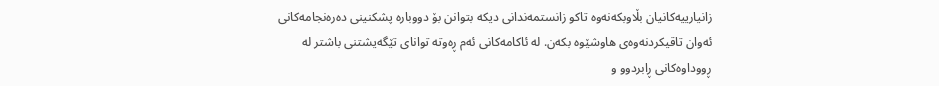زانیارییەکانیان بڵاوبکەنەوە تاکو زانستمەندانی دیکە بتوانن بۆ دووبارە پشکنینی دەرەنجامەکانی ئەوان تاقیکردنەوەی ھاوشێوە بکەن. لە ئاکامەکانی ئەم ڕەوتە توانای تێگەیشتنی باشتر لە ڕووداوەکانی ڕابردوو و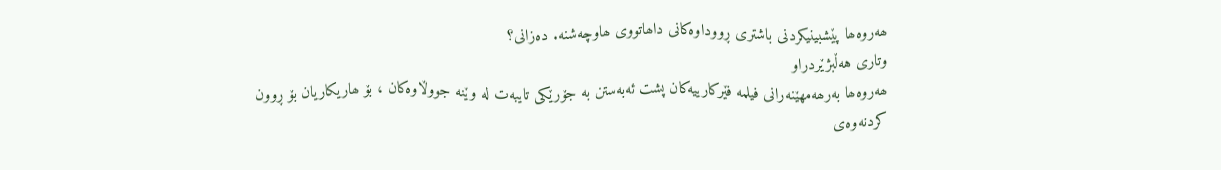ھەروەھا پێشبینیکردنی باشتری ڕووداوەکانی داھاتووی ھاوچەشنە. دەزانی؟
وتاری هەڵبژێردراو
ھەروەھا بەرھەمھێنەرانی فیلمە فێرکارییەکان پشت ئەبەستن بە جۆرێکی تایبەت لە وێنە جووڵاوەکان ، بۆ ھاریکاریان بۆ ڕوون کردنەوەی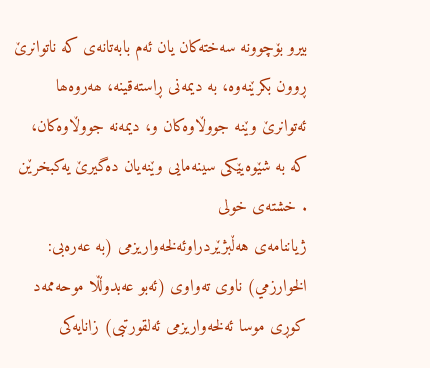بیرو بۆچوونە سەختەکان یان ئەم بابەتانەی کە ناتوانرێ ڕوون بکرێنەوە، بە دیمەنی ڕاستەقینە، ھەروەھا ئەتوانرێ وێنە جووڵاوەکان و، دیمەنە جووڵاوەکان، کە بە شێوەیێکی سینەمایی وێنەیان دەگیرێ یەکبخرێن . خشتەی خولی
ژیاننامەی هەڵبژێردراوئەلخەواریزمی (بە عەرەبی: الخوارزمي) ناوی تەواوی (ئەبو عەبدوڵڵا موحەممەد کوڕی موسا ئەلخەواریزمی ئەلقورتبی) زانایەکی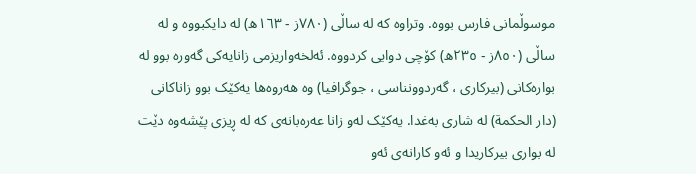موسوڵمانی فارس بووە. وتراوە کە لە ساڵی (٧٨٠ز - ١٦٣ه) لە دایکبووە و لە ساڵی (٨٥٠ز - ٢٣٥ه) کۆچی دوایی کردووە. ئەلخەواریزمی زانایەکی گەورە بوو لە بوارەکانی (بیرکاری ، گەردوونناسی ، جوگرافیا) وە هەروەها یەکێک بوو زاناکانی (دار الحکمة) لە شاری بەغدا. یەکێک لەو زانا عەرەبانەی کە لە ڕیزی پێشەوە دێت لە بواری بیرکاریدا و ئەو کارانەی ئەو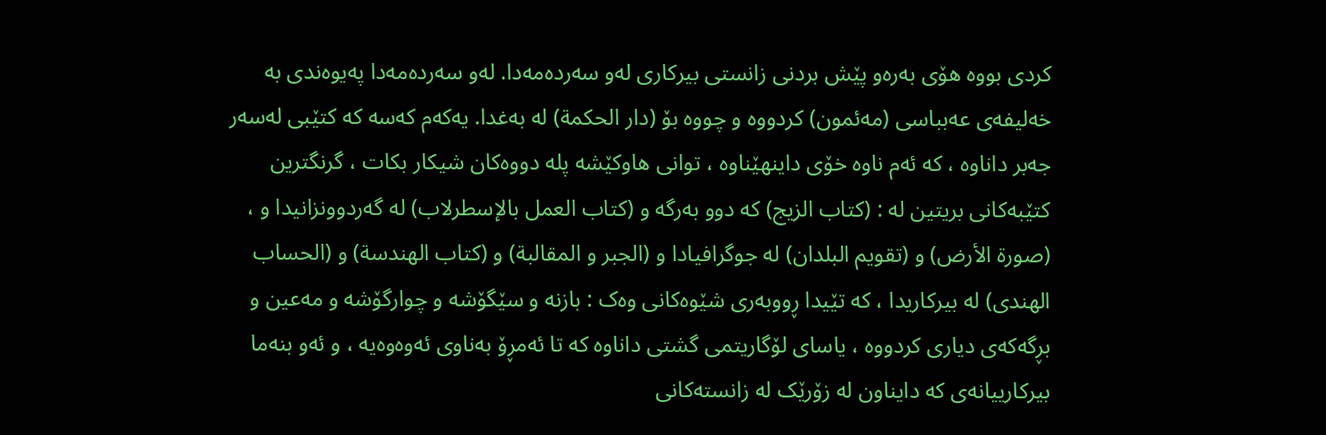کردی بووە هۆی بەرەو پێش بردنی زانستی بیرکاری لەو سەردەمەدا. لەو سەردەمەدا پەیوەندی بە خەلیفەی عەبباسی (مەئمون) کردووە و چووە بۆ (دار الحکمة) لە بەغدا. یەکەم کەسە کە کتێبی لەسەر جەبر داناوە ، کە ئەم ناوە خۆی داینهێناوە ، توانی هاوکێشە پلە دووەکان شیکار بکات ، گرنگترین کتێبەکانی بریتین لە : (کتاب الزیج) کە دوو بەرگە و (کتاب العمل بالإسطرلاب) لە گەردوونزانیدا و ، (صورة الأرض) و (تقویم البلدان) لە جوگرافیادا و (الجبر و المقالبة) و (کتاب الهندسة) و (الحساب الهندی) لە بیرکاریدا ، کە تێیدا ڕووبەری شێوەکانی وەک : بازنە و سێگۆشە و چوارگۆشە و مەعین و بڕگەکەی دیاری کردووە ، یاسای لۆگاریتمی گشتی داناوە کە تا ئەمڕۆ بەناوی ئەوەوەیە ، و ئەو بنەما بیرکارییانەی کە دایناون لە زۆرێک لە زانستەکانی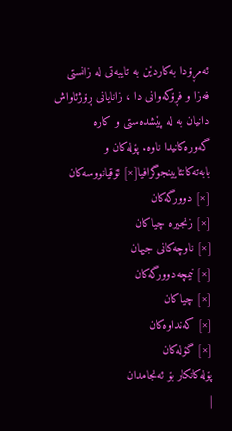ئەمڕۆدا بەکاردێن بە تایبەتی لە زانستی فەزا و فڕۆکەوانی دا ، زانایانی ڕۆژئاواش دانیان بە لە پێشدەستی و کارە گەورەکانیدا ناوە. پۆلەکان و بابەتەکانئایینجوگرافیا[×] ئۆقیانووسەکان
[×] دوورگەکان
[×] زنجیرە چیاکان
[×] ناوچەکانی جیهان
[×] نیمچەدوورگەکان
[×] چیاکان
[×] کەنداوەکان
[×] گۆلەکان
پۆلەکانکار بۆ ئەنجامدان
|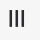|||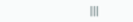|||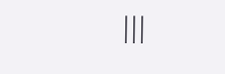|||